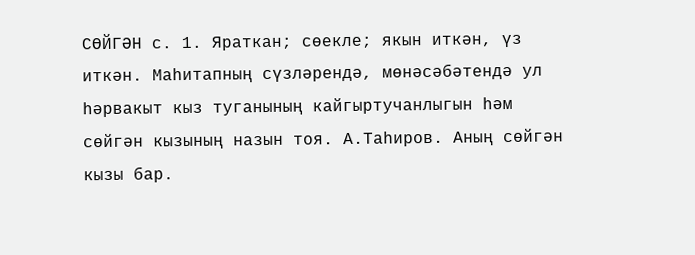СӨЙГӘН с. 1. Яраткан; сөекле; якын иткән, үз иткән. Маһитапның сүзләрендә, мөнәсәбәтендә ул һәрвакыт кыз туганының кайгыртучанлыгын һәм сөйгән кызының назын тоя. А.Таһиров. Аның сөйгән кызы бар.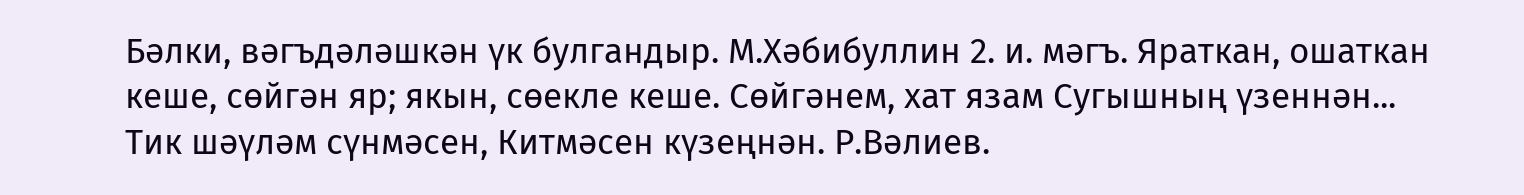Бәлки, вәгъдәләшкән үк булгандыр. М.Хәбибуллин 2. и. мәгъ. Яраткан, ошаткан кеше, сөйгән яр; якын, сөекле кеше. Сөйгәнем, хат язам Сугышның үзеннән... Тик шәүләм сүнмәсен, Китмәсен күзеңнән. Р.Вәлиев.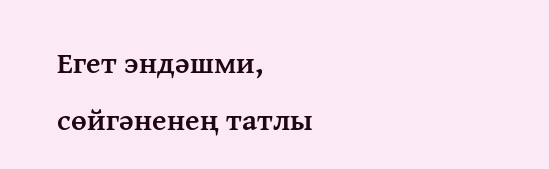Егет эндәшми, сөйгәненең татлы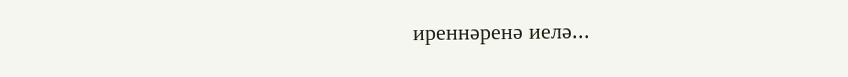иреннәренә иелә...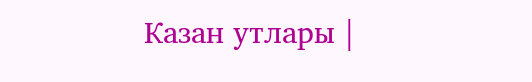Казан утлары |